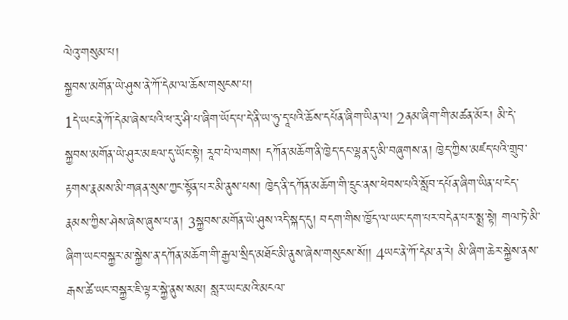ལེའུ་གསུམ་པ།
སྐྱབས་མགོན་ཡེ་ཤུས་ནེ་ཀོ་དེམ་ལ་ཆོས་གསུངས་པ།
1དེ་ཡང་ནེ་ཀོ་དེམ་ཞེས་པའི་ཕ་རུ་ཤི་པ་ཞིག་ཡོད་པ་དེ་ནི་ཡ་ཧུ་དཱ་པའི་ཆོས་དཔོན་ཞིག་ཡིན་ལ། 2ནམ་ཞིག་གི་མཚན་མོར། མི་དེ་སྐྱབས་མགོན་ཡེ་ཤུར་མཇལ་དུ་ཡོང་སྟེ། རཱབ་པེ་ལགས། དཀོན་མཆོག་ནི་ཁྱེད་དང་ལྷན་དུ་མི་བཞུགས་ན། ཁྱེད་ཀྱིས་མཛད་པའི་གྲུབ་རྟགས་རྣམས་མི་གཞན་སུས་ཀྱང་སྟོན་པར་མི་ནུས་པས། ཁྱེད་ནི་དཀོན་མཆོག་གི་དྲུང་ནས་ཕེབས་པའི་སློབ་དཔོན་ཞིག་ཡིན་པ་ངེད་རྣམས་ཀྱིས་ཤེས་ཞེས་ཞུས་པ་ན། 3སྐྱབས་མགོན་ཡེ་ཤུས་འདི་སྐད་དུ། བདག་གིས་ཁྱོད་ལ་ཡང་དག་པར་བདེན་པར་སྨྲ་སྟེ། གལ་ཏེ་མི་ཞིག་ཡང་བསྐྱར་མ་སྐྱེས་ན་དཀོན་མཆོག་གི་རྒྱལ་སྲིད་མཐོང་མི་ནུས་ཞེས་གསུངས་སོ།། 4ཡང་ནེ་ཀོ་དེམ་ན་རེ། མི་ཞིག་ཆེར་སྐྱེས་ནས་རྒས་ཚེ་ཡང་བསྐྱར་ཇི་ལྟར་སྐྱེ་ནུས་སམ། སླར་ཡང་མའི་མངལ་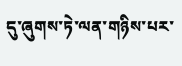དུ་ཞུགས་ཏེ་ལན་གཉིས་པར་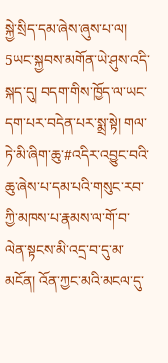སྐྱེ་སྲིད་དམ་ཞེས་ཞུས་པ་ལ། 5ཡང་སྐྱབས་མགོན་ཡེ་ཤུས་འདི་སྐད་དུ། བདག་གིས་ཁྱོད་ལ་ཡང་དག་པར་བདེན་པར་སྨྲ་སྟེ། གལ་ཏེ་མི་ཞིག་ཆུ་#འདིར་འབྱུང་བའི་ཆུ་ཞེས་པ་དམ་པའི་གསུང་རབ་ཀྱི་མཁས་པ་རྣམས་ལ་གོ་བ་ལེན་སྟངས་མི་འདྲ་བ་དུ་མ་མངོན། འོན་ཀྱང་མའི་མངལ་དུ་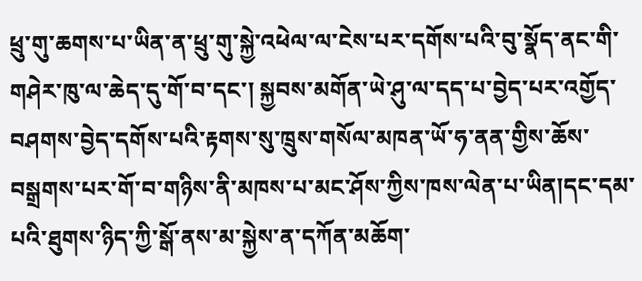ཕྲུ་གུ་ཆགས་པ་ཡིན་ན་ཕྲུ་གུ་སྐྱེ་འཕེལ་ལ་ངེས་པར་དགོས་པའི་བུ་སྣོད་ནང་གི་གཤེར་ཁུ་ལ་ཆེད་དུ་གོ་བ་དང་། སྐྱབས་མགོན་ཡེ་ཤུ་ལ་དད་པ་བྱེད་པར་འགྱོད་བཤགས་བྱེད་དགོས་པའི་རྟགས་སུ་ཁྲུས་གསོལ་མཁན་ཡོ་ཧ་ནན་གྱིས་ཆོས་བསྒྲགས་པར་གོ་བ་གཉིས་ནི་མཁས་པ་མང་ཤོས་ཀྱིས་ཁས་ལེན་པ་ཡིན།དང་དམ་པའི་ཐུགས་ཉིད་ཀྱི་སྒོ་ནས་མ་སྐྱེས་ན་དཀོན་མཆོག་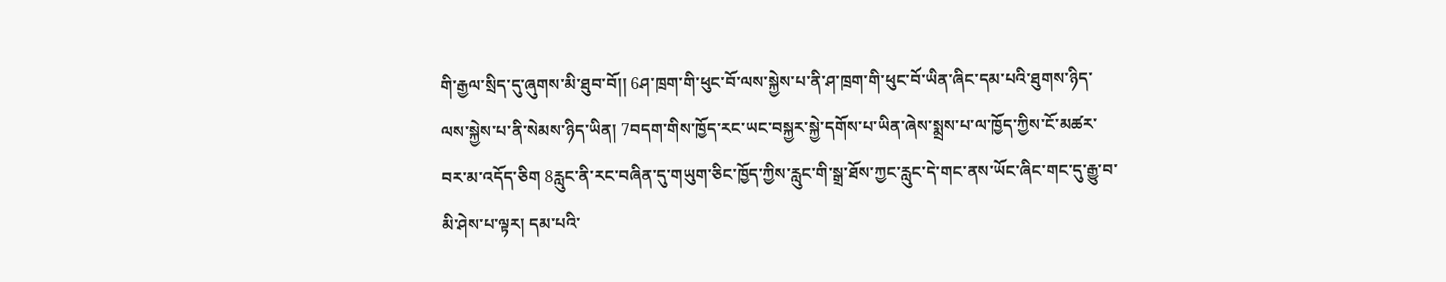གི་རྒྱལ་སྲིད་དུ་ཞུགས་མི་ཐུབ་བོ།། 6ཤ་ཁྲག་གི་ཕུང་བོ་ལས་སྐྱེས་པ་ནི་ཤ་ཁྲག་གི་ཕུང་བོ་ཡིན་ཞིང་དམ་པའི་ཐུགས་ཉིད་ལས་སྐྱེས་པ་ནི་སེམས་ཉིད་ཡིན། 7བདག་གིས་ཁྱོད་རང་ཡང་བསྐྱར་སྐྱེ་དགོས་པ་ཡིན་ཞེས་སྨྲས་པ་ལ་ཁྱོད་ཀྱིས་ངོ་མཚར་བར་མ་འདོད་ཅིག 8རླུང་ནི་རང་བཞིན་དུ་གཡུག་ཅིང་ཁྱོད་ཀྱིས་རླུང་གི་སྒྲ་ཐོས་ཀྱང་རླུང་དེ་གང་ནས་ཡོང་ཞིང་གང་དུ་རྒྱུ་བ་མི་ཤེས་པ་ལྟར། དམ་པའི་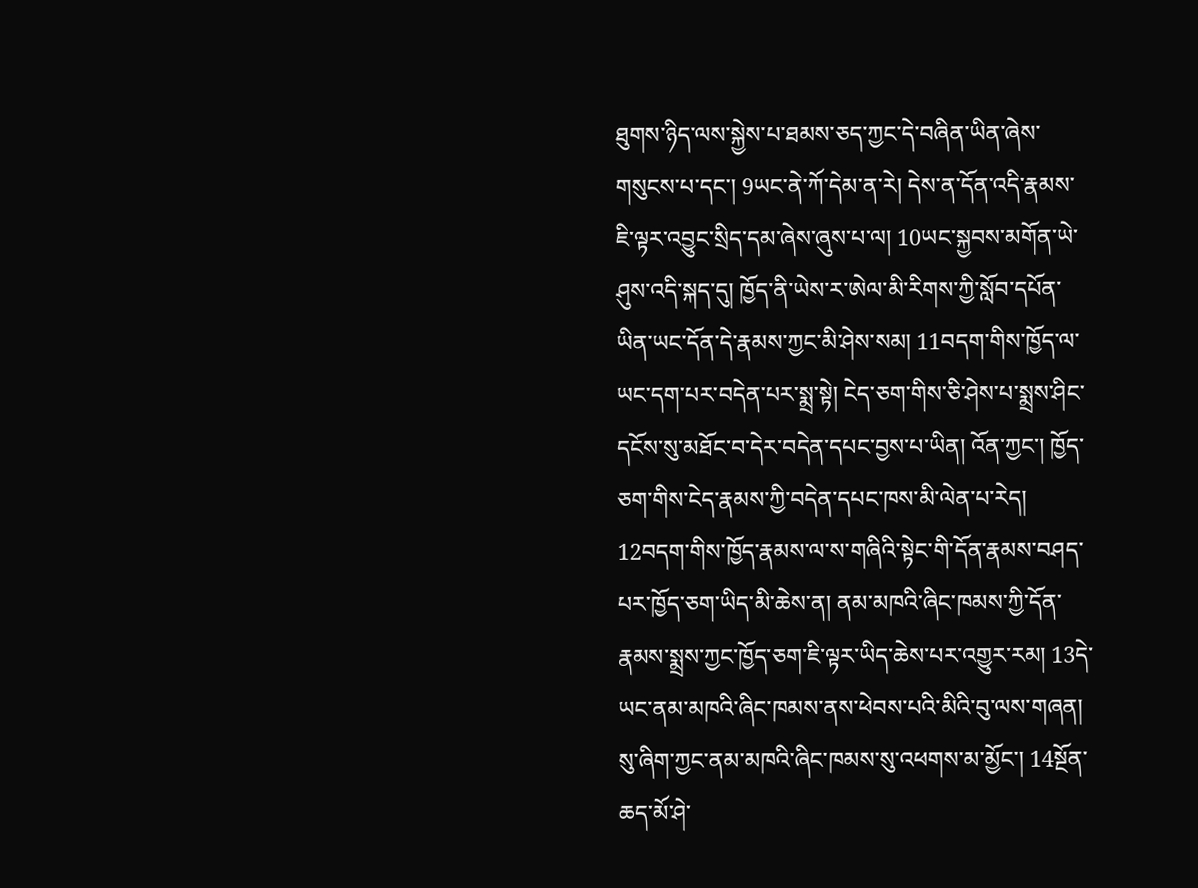ཐུགས་ཉིད་ལས་སྐྱེས་པ་ཐམས་ཅད་ཀྱང་དེ་བཞིན་ཡིན་ཞེས་གསུངས་པ་དང་། 9ཡང་ནེ་ཀོ་དེམ་ན་རེ། དེས་ན་དོན་འདི་རྣམས་ཇི་ལྟར་འབྱུང་སྲིད་དམ་ཞེས་ཞུས་པ་ལ། 10ཡང་སྐྱབས་མགོན་ཡེ་ཤུས་འདི་སྐད་དུ། ཁྱོད་ནི་ཡེས་ར་ཨེལ་མི་རིགས་ཀྱི་སློབ་དཔོན་ཡིན་ཡང་དོན་དེ་རྣམས་ཀྱང་མི་ཤེས་སམ། 11བདག་གིས་ཁྱོད་ལ་ཡང་དག་པར་བདེན་པར་སྨྲ་སྟེ། ངེད་ཅག་གིས་ཅི་ཤེས་པ་སྨྲས་ཤིང་དངོས་སུ་མཐོང་བ་དེར་བདེན་དཔང་བྱས་པ་ཡིན། འོན་ཀྱང་། ཁྱོད་ཅག་གིས་ངེད་རྣམས་ཀྱི་བདེན་དཔང་ཁས་མི་ལེན་པ་རེད། 12བདག་གིས་ཁྱོད་རྣམས་ལ་ས་གཞིའི་སྟེང་གི་དོན་རྣམས་བཤད་པར་ཁྱོད་ཅག་ཡིད་མི་ཆེས་ན། ནམ་མཁའི་ཞིང་ཁམས་ཀྱི་དོན་རྣམས་སྨྲས་ཀྱང་ཁྱོད་ཅག་ཇི་ལྟར་ཡིད་ཆེས་པར་འགྱུར་རམ། 13དེ་ཡང་ནམ་མཁའི་ཞིང་ཁམས་ནས་ཕེབས་པའི་མིའི་བུ་ལས་གཞན། སུ་ཞིག་ཀྱང་ནམ་མཁའི་ཞིང་ཁམས་སུ་འཕགས་མ་མྱོང་། 14སྔོན་ཆད་མོ་ཤེ་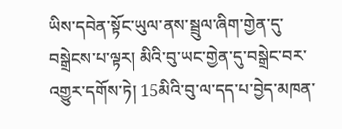ཡིས་དབེན་སྟོང་ཡུལ་ནས་སྦྲུལ་ཞིག་གྱེན་དུ་བསྒྲེངས་པ་ལྟར། མིའི་བུ་ཡང་གྱེན་དུ་བསྒྲེང་བར་འགྱུར་དགོས་ཏེ། 15མིའི་བུ་ལ་དད་པ་བྱེད་མཁན་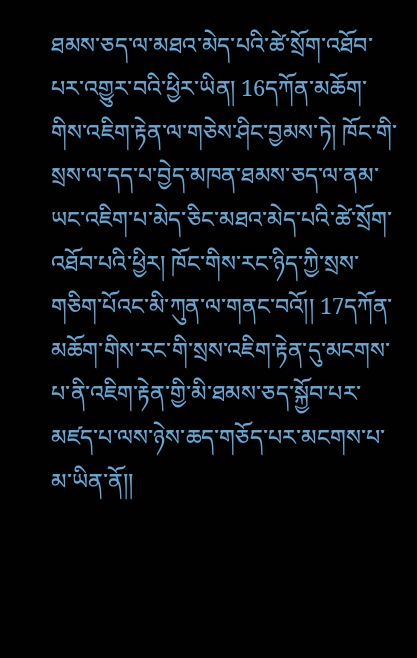ཐམས་ཅད་ལ་མཐའ་མེད་པའི་ཚེ་སྲོག་འཐོབ་པར་འགྱུར་བའི་ཕྱིར་ཡིན། 16དཀོན་མཆོག་གིས་འཇིག་རྟེན་ལ་གཅེས་ཤིང་བྱམས་ཏེ། ཁོང་གི་སྲས་ལ་དད་པ་བྱེད་མཁན་ཐམས་ཅད་ལ་ནམ་ཡང་འཇིག་པ་མེད་ཅིང་མཐའ་མེད་པའི་ཚེ་སྲོག་འཐོབ་པའི་ཕྱིར། ཁོང་གིས་རང་ཉིད་ཀྱི་སྲས་གཅིག་པོའང་མི་ཀུན་ལ་གནང་བའོ།། 17དཀོན་མཆོག་གིས་རང་གི་སྲས་འཇིག་རྟེན་དུ་མངགས་པ་ནི་འཇིག་རྟེན་གྱི་མི་ཐམས་ཅད་སྐྱོབ་པར་མཛད་པ་ལས་ཉེས་ཆད་གཅོད་པར་མངགས་པ་མ་ཡིན་ནོ།།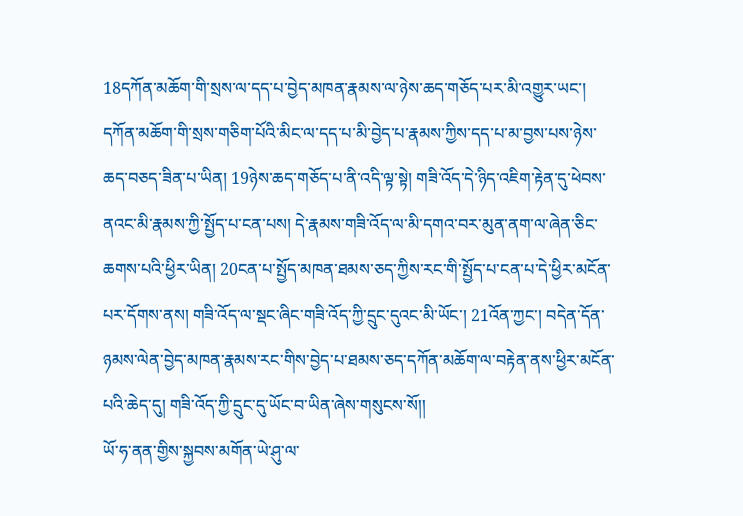18དཀོན་མཆོག་གི་སྲས་ལ་དད་པ་བྱེད་མཁན་རྣམས་ལ་ཉེས་ཆད་གཅོད་པར་མི་འགྱུར་ཡང་། དཀོན་མཆོག་གི་སྲས་གཅིག་པོའི་མིང་ལ་དད་པ་མི་བྱེད་པ་རྣམས་ཀྱིས་དད་པ་མ་བྱས་པས་ཉེས་ཆད་བཅད་ཟིན་པ་ཡིན། 19ཉེས་ཆད་གཅོད་པ་ནི་འདི་ལྟ་སྟེ། གཟི་འོད་དེ་ཉིད་འཇིག་རྟེན་དུ་ཕེབས་ནའང་མི་རྣམས་ཀྱི་སྤྱོད་པ་ངན་པས། དེ་རྣམས་གཟི་འོད་ལ་མི་དགའ་བར་མུན་ནག་ལ་ཞེན་ཅིང་ཆགས་པའི་ཕྱིར་ཡིན། 20ངན་པ་སྤྱོད་མཁན་ཐམས་ཅད་ཀྱིས་རང་གི་སྤྱོད་པ་ངན་པ་དེ་ཕྱིར་མངོན་པར་དོགས་ནས། གཟི་འོད་ལ་སྡང་ཞིང་གཟི་འོད་ཀྱི་དྲུང་དུའང་མི་ཡོང་། 21འོན་ཀྱང་། བདེན་དོན་ཉམས་ལེན་བྱེད་མཁན་རྣམས་རང་གིས་བྱེད་པ་ཐམས་ཅད་དཀོན་མཆོག་ལ་བརྟེན་ནས་ཕྱིར་མངོན་པའི་ཆེད་དུ། གཟི་འོད་ཀྱི་དྲུང་དུ་ཡོང་བ་ཡིན་ཞེས་གསུངས་སོ།།
ཡོ་ཧ་ནན་གྱིས་སྐྱབས་མགོན་ཡེ་ཤུ་ལ་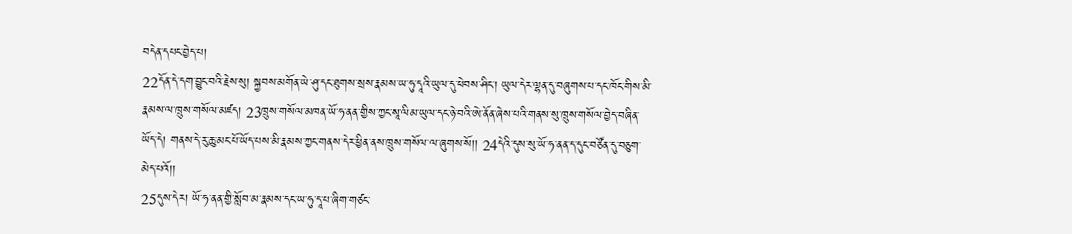བདེན་དཔང་བྱེད་པ།
22དོན་དེ་དག་བྱུང་བའི་རྗེས་སུ། སྐྱབས་མགོན་ཡེ་ཤུ་དང་ཐུགས་སྲས་རྣམས་ཡ་ཧུ་དཱའི་ཡུལ་དུ་ཕེབས་ཤིང་། ཡུལ་དེར་ལྷན་དུ་བཞུགས་པ་དང་ཁོང་གིས་མི་རྣམས་ལ་ཁྲུས་གསོལ་མཛད། 23ཁྲུས་གསོལ་མཁན་ཡོ་ཧ་ནན་གྱིས་ཀྱང་སཱ་ལིམ་ཡུལ་དང་ཉེ་བའི་ཨེ་ནོན་ཞེས་པའི་གནས་སུ་ཁྲུས་གསོལ་བྱེད་བཞིན་ཡོད་དེ། གནས་དེ་རུ་ཆུ་མང་པོ་ཡོད་པས་མི་རྣམས་ཀྱང་གནས་དེར་ཕྱིན་ནས་ཁྲུས་གསོལ་ལ་ཞུགས་སོ།། 24དེའི་དུས་སུ་ཡོ་ཧ་ནན་ད་དུང་བཙོན་དུ་བཅུག་མེད་པའོ།།
25དུས་དེར། ཡོ་ཧ་ནན་གྱི་སློབ་མ་རྣམས་དང་ཡ་ཧུ་དཱ་པ་ཞིག་གཙང་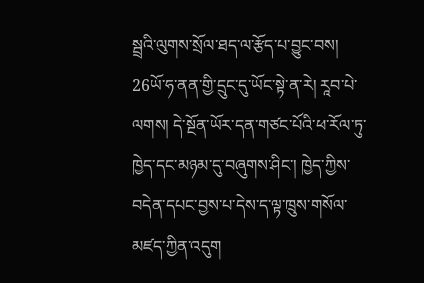སྦྲའི་ལུགས་སྲོལ་ཐད་ལ་རྩོད་པ་བྱུང་བས། 26ཡོ་ཧ་ནན་གྱི་དྲུང་དུ་ཡོང་སྟེ་ན་རེ། རཱབ་པེ་ལགས། དེ་སྔོན་ཡོར་དན་གཙང་པོའི་ཕ་རོལ་ཏུ་ཁྱེད་དང་མཉམ་དུ་བཞུགས་ཤིང་། ཁྱེད་ཀྱིས་བདེན་དཔང་བྱས་པ་དེས་ད་ལྟ་ཁྲུས་གསོལ་མཛད་ཀྱིན་འདུག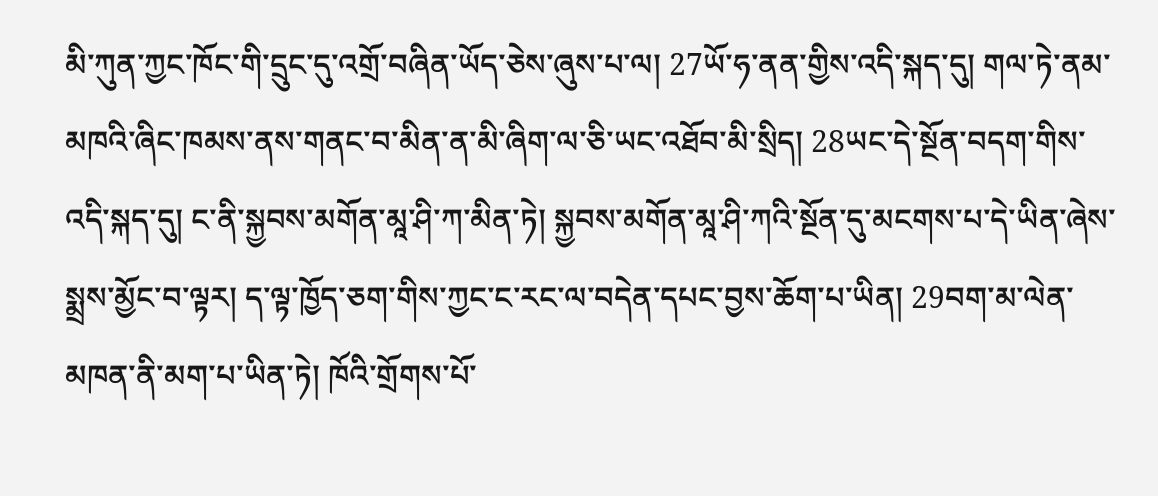མི་ཀུན་ཀྱང་ཁོང་གི་དྲུང་དུ་འགྲོ་བཞིན་ཡོད་ཅེས་ཞུས་པ་ལ། 27ཡོ་ཧ་ནན་གྱིས་འདི་སྐད་དུ། གལ་ཏེ་ནམ་མཁའི་ཞིང་ཁམས་ནས་གནང་བ་མིན་ན་མི་ཞིག་ལ་ཅི་ཡང་འཐོབ་མི་སྲིད། 28ཡང་དེ་སྔོན་བདག་གིས་འདི་སྐད་དུ། ང་ནི་སྐྱབས་མགོན་མཱ་ཤི་ཀ་མིན་ཏེ། སྐྱབས་མགོན་མཱ་ཤི་ཀའི་སྔོན་དུ་མངགས་པ་དེ་ཡིན་ཞེས་སྨྲས་མྱོང་བ་ལྟར། ད་ལྟ་ཁྱོད་ཅག་གིས་ཀྱང་ང་རང་ལ་བདེན་དཔང་བྱས་ཆོག་པ་ཡིན། 29བག་མ་ལེན་མཁན་ནི་མག་པ་ཡིན་ཏེ། ཁོའི་གྲོགས་པོ་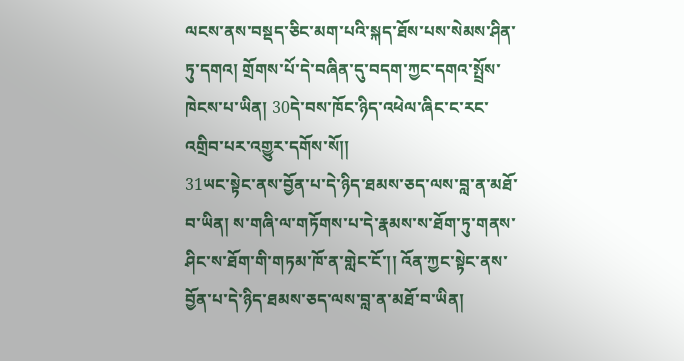ལངས་ནས་བསྡད་ཅིང་མག་པའི་སྐད་ཐོས་པས་སེམས་ཤིན་ཏུ་དགའ། གྲོགས་པོ་དེ་བཞིན་དུ་བདག་ཀྱང་དགའ་སྤྲོས་ཁེངས་པ་ཡིན། 30དེ་བས་ཁོང་ཉིད་འཕེལ་ཞིང་ང་རང་འགྲིབ་པར་འགྱུར་དགོས་སོ།།
31ཡང་སྟེང་ནས་བྱོན་པ་དེ་ཉིད་ཐམས་ཅད་ལས་བླ་ན་མཐོ་བ་ཡིན། ས་གཞི་ལ་གཏོགས་པ་དེ་རྣམས་ས་ཐོག་ཏུ་གནས་ཤིང་ས་ཐོག་གི་གཏམ་ཁོ་ན་གླེང་ངོ་།། འོན་ཀྱང་སྟེང་ནས་བྱོན་པ་དེ་ཉིད་ཐམས་ཅད་ལས་བླ་ན་མཐོ་བ་ཡིན།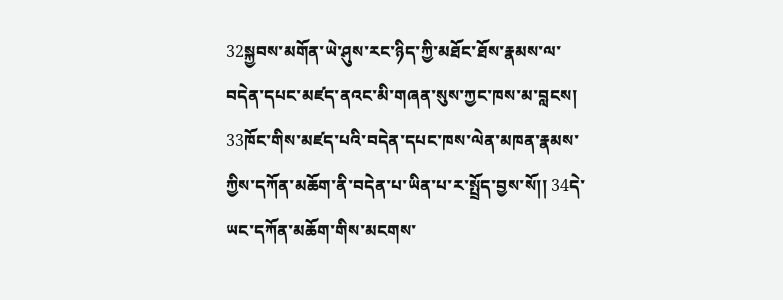32སྐྱབས་མགོན་ཡེ་ཤུས་རང་ཉིད་ཀྱི་མཐོང་ཐོས་རྣམས་ལ་བདེན་དཔང་མཛད་ནའང་མི་གཞན་སུས་ཀྱང་ཁས་མ་བླངས། 33ཁོང་གིས་མཛད་པའི་བདེན་དཔང་ཁས་ལེན་མཁན་རྣམས་ཀྱིས་དཀོན་མཆོག་ནི་བདེན་པ་ཡིན་པ་ར་སྤྲོད་བྱས་སོ།། 34དེ་ཡང་དཀོན་མཆོག་གིས་མངགས་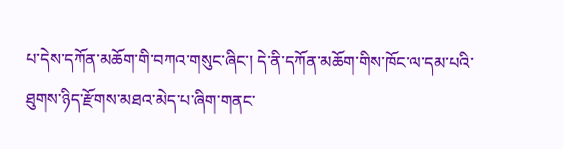པ་དེས་དཀོན་མཆོག་གི་བཀའ་གསུང་ཞིང་། དེ་ནི་དཀོན་མཆོག་གིས་ཁོང་ལ་དམ་པའི་ཐུགས་ཉིད་རྫོགས་མཐའ་མེད་པ་ཞིག་གནང་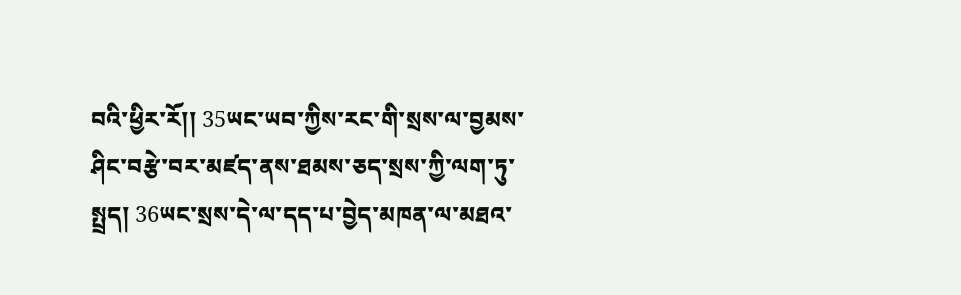བའི་ཕྱིར་རོ།། 35ཡང་ཡབ་ཀྱིས་རང་གི་སྲས་ལ་བྱམས་ཤིང་བརྩེ་བར་མཛད་ནས་ཐམས་ཅད་སྲས་ཀྱི་ལག་ཏུ་སྤྲད། 36ཡང་སྲས་དེ་ལ་དད་པ་བྱེད་མཁན་ལ་མཐའ་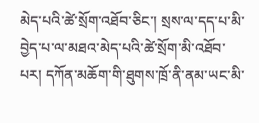མེད་པའི་ཚེ་སྲོག་འཐོབ་ཅིང་། སྲས་ལ་དད་པ་མི་བྱེད་པ་ལ་མཐའ་མེད་པའི་ཚེ་སྲོག་མི་འཐོབ་པར། དཀོན་མཆོག་གི་ཐུགས་ཁྲོ་ནི་ནམ་ཡང་མི་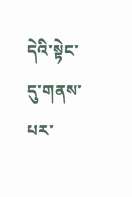དེའི་སྟེང་དུ་གནས་པར་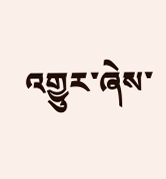འགྱུར་ཞེས་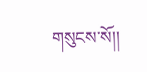གསུངས་སོ།།